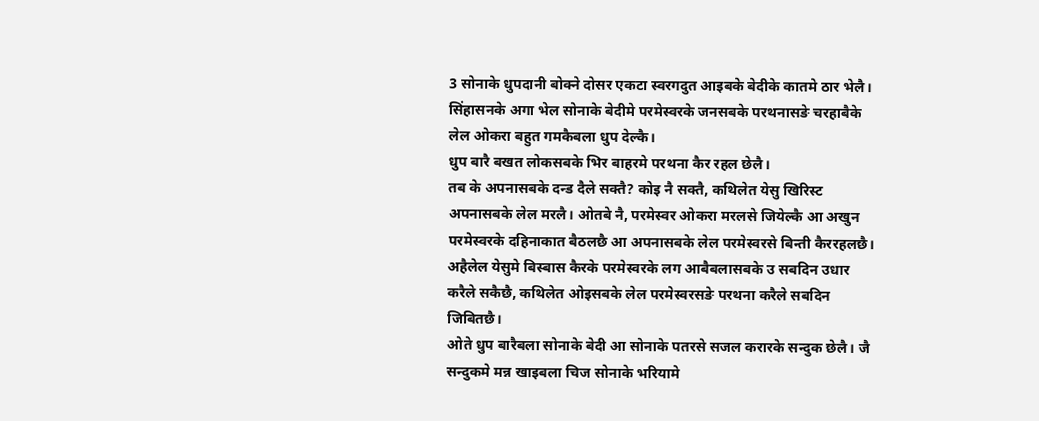3 सोनाके धुपदानी बोक्ने दोसर एकटा स्वरगदुत आइबके बेदीके कातमे ठार भेलै। सिंहासनके अगा भेल सोनाके बेदीमे परमेस्वरके जनसबके परथनासङे चरहाबैके लेल ओकरा बहुत गमकैबला धुप देल्कै।
धुप बारै बखत लोकसबके भिर बाहरमे परथना कैर रहल छेलै।
तब के अपनासबके दन्ड दैले सक्तै? कोइ नै सक्तै, कथिलेत येसु खिरिस्ट अपनासबके लेल मरलै। ओतबे नै, परमेस्वर ओकरा मरलसे जियेल्कै आ अखुन परमेस्वरके दहिनाकात बैठलछै आ अपनासबके लेल परमेस्वरसे बिन्ती कैररहलछै।
अहैलेल येसुमे बिस्बास कैरके परमेस्वरके लग आबैबलासबके उ सबदिन उधार करैले सकैछै, कथिलेत ओइसबके लेल परमेस्वरसङे परथना करैले सबदिन जिबितछै।
ओते धुप बारैबला सोनाके बेदी आ सोनाके पतरसे सजल करारके सन्दुक छेलै। जै सन्दुकमे मन्न खाइबला चिज सोनाके भरियामे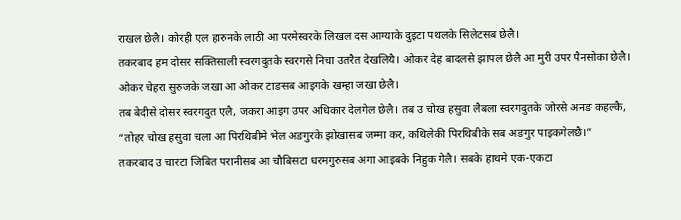राखल छेलै। कोरही एल हारुनके लाठी आ परमेस्वरके लिखल दस आग्याके दुइटा पथलके सिलेटसब छेलै।
तकरबाद हम दोसर सक्तिसाली स्वरगदुतके स्वरगसे निचा उतरैत देखलियै। ओकर देह बादलसे झापल छेलै आ मुरी उपर पैनसोका छेलै। ओकर चेहरा सुरुजके जखा आ ओकर टाङसब आइगके खम्हा जखा छेलै।
तब बेदीसे दोसर स्वरगदुत एलै, जकरा आइग उपर अधिकार देलगेल छेलै। तब उ चोख हसुवा लैबला स्वरगदुतके जोरसे अनङ कहल्कै, “तोहर चोख हसुवा चला आ पिरथिबीमे भेल अङगुरके झोखासब जम्मा कर, कथिलेकी पिरथिबीके सब अङगुर पाइकगेलछै।”
तकरबाद उ चारटा जिबित परानीसब आ चौबिसटा धरमगुरुसब अगा आइबके निहुक गेलै। सबके हाथमे एक-एकटा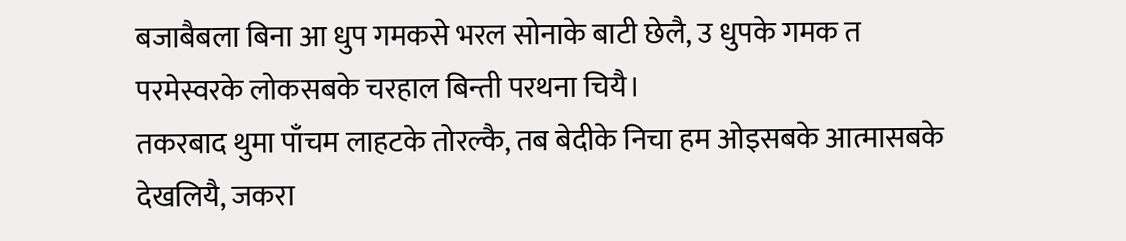बजाबैबला बिना आ धुप गमकसे भरल सोनाके बाटी छेलै, उ धुपके गमक त परमेस्वरके लोकसबके चरहाल बिन्ती परथना चियै।
तकरबाद थुमा पाँचम लाहटके तोरल्कै, तब बेदीके निचा हम ओइसबके आत्मासबके देखलियै, जकरा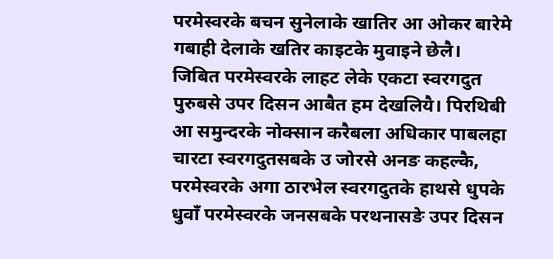परमेस्वरके बचन सुनेलाके खातिर आ ओकर बारेमे गबाही देलाके खतिर काइटके मुवाइने छेलै।
जिबित परमेस्वरके लाहट लेके एकटा स्वरगदुत पुरुबसे उपर दिसन आबैत हम देखलियै। पिरथिबी आ समुन्दरके नोक्सान करैबला अधिकार पाबलहा चारटा स्वरगदुतसबके उ जोरसे अनङ कहल्कै,
परमेस्वरके अगा ठारभेल स्वरगदुतके हाथसे धुपके धुवाँ परमेस्वरके जनसबके परथनासङे उपर दिसन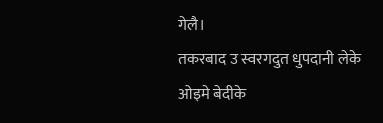गेलै।
तकरबाद उ स्वरगदुत धुपदानी लेके ओइमे बेदीके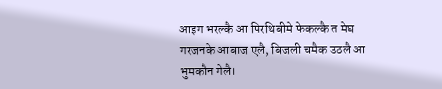आइग भरल्कै आ पिरथिबीमे फेकल्कै त मेघ गरजनके आबाज एलै, बिजली चमैक उठलै आ भुमकौन गेलै।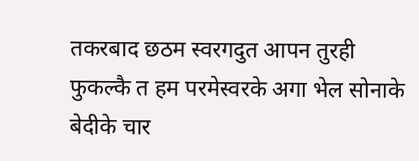तकरबाद छठम स्वरगदुत आपन तुरही फुकल्कै त हम परमेस्वरके अगा भेल सोनाके बेदीके चार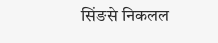सिंङसे निकलल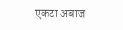एकटा अबाज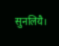सुनलियै।